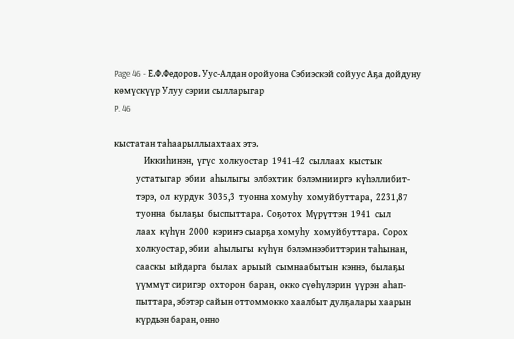Page 46 - Е.Ф.Федоров. Уус-Алдан оройуона Сэбиэскэй сойуус Аҕа дойдуну көмүскүүр Улуу сэрии сылларыгар
P. 46

кыстатан таһаарыллыахтаах этэ.
               Иккиһинэн,  үгүс  холкуостар  1941-42  сыллаах  кыстык
           устатыгар  эбии  аһылыгы  элбэхтик  бэлэмнииргэ  күһэллибит-
           тэрэ,  ол  курдук  3035,3  туонна хомуһу  хомуйбуттара,  2231,87
           туонна  былаҕы  быспыттара.  Соҕотох  Мүрүттэн  1941  сыл
           лаах  күһүн  2000  кэриҥэ сыарҕа хомуһу  хомуйбуттара.  Сорох
           холкуостар, эбии  аһылыгы  күһүн  бэлэмнээбиттэрин таһынан,
           сааскы  ыйдарга  былах  арыый  сымнаабытын  кэннэ,  былаҕы
           үүммүт сиригэр  охторон  баран,  окко сүөһүлэрин  үүрэн  аһап-
           пыттара, эбэтэр сайын оттоммокко хаалбыт дулҕалары хаарын
           күрдьэн баран, онно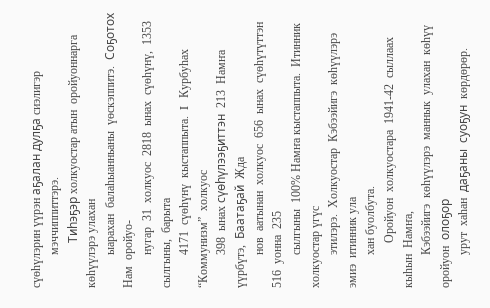сүөһүлэрин үүрэн аҕалан дулҕа сиэлигэр
           мэччиппиттэрэ.
               Тиһэҕэр холкуостар атын  оройуоннарга көһүүлэрэ улахан
           ыарахан  балаһыанньаны  үөскэппитэ.  Соҕотох  Нам  оройуо-
           нугар  31  холкуос  2818  ынах  сүөһүнү,  1353  сылгыны,  барыта
           4171  сүөһүнү  кыстаппыта.  I  Курбуһах  “Коммунизм”  холкуос
           398  ынах сүөһүлээҕиттэн  213  Намҥа үүрбүтэ,  Баатаҕай  Жда
           нов  аатынан  холкуос  656  ынах  сүөһүтүттэн  516  уонна  235
           сылгыны  100% Намҥа кыстаппыта.  Итинник холкуостар үгүс
           этилэрэ.  Холкуостар  Кэбээйигэ  көһүүлэрэ эмиэ  итинник ула
           хан буолбута.
               Оройуон  холкуостара  1941-42  сыллаах  кыһын  Намҥа,
           Кэбээйигэ  көһүүлэрэ  маннык  улахан  көһүү  оройуон  олоҕор
           урут  хаһан  даҕаны  суоҕун  көрдөрөр.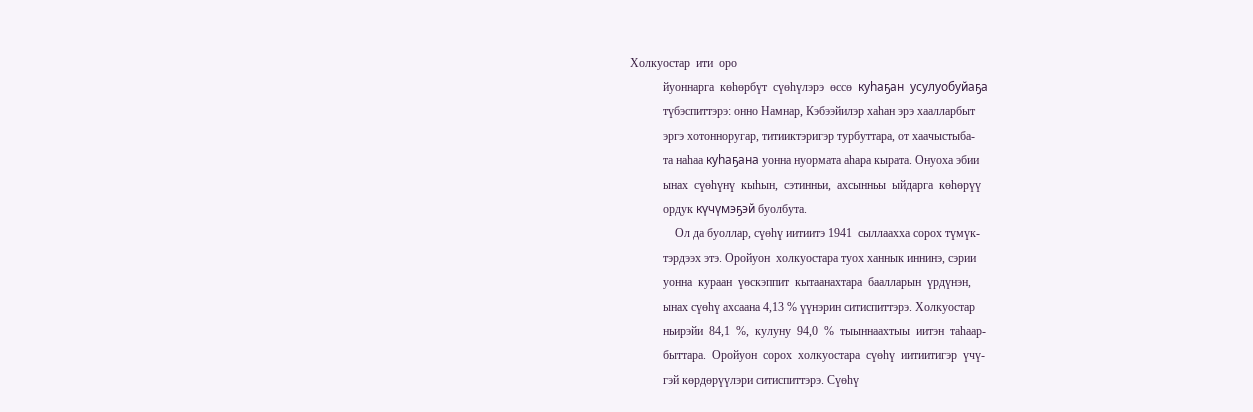Холкуостар  ити  оро
           йуоннарга  көһөрбүт  сүөһүлэрэ  өссө  куһаҕан  усулуобуйаҕа
           түбэспиттэрэ: онно Намнар, Кэбээйилэр хаһан эрэ хаалларбыт
           эргэ хотонноругар, титииктэригэр турбуттара, от хаачыстыба-
           та наһаа куһаҕана уонна нуормата аһара кырата. Онуоха эбии
           ынах  сүөһүнү  кыһын,  сэтинньи,  ахсынньы  ыйдарга  көһөрүү
           ордук күчүмэҕэй буолбута.
               Ол да буоллар, сүөһү иитиитэ 1941  сыллаахха сорох түмүк-
           тэрдээх этэ. Оройуон  холкуостара туох ханнык иннинэ, сэрии
           уонна  кураан  үөскэппит  кытаанахтара  баалларын  үрдүнэн,
           ынах сүөһү ахсаана 4,13 % үүнэрин ситиспиттэрэ. Холкуостар
           ньирэйи  84,1  %,  кулуну  94,0  %  тыыннаахтыы  иитэн  таһаар-
           быттара.  Оройуон  сорох  холкуостара  сүөһү  иитиитигэр  үчү-
           гэй көрдөрүүлэри ситиспиттэрэ. Сүөһү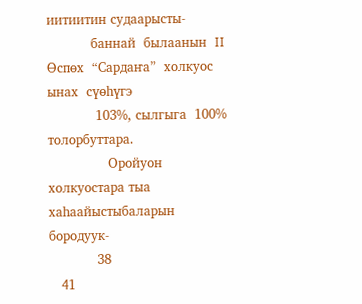иитиитин судаарысты-
           баннай  былаанын  II  Өспөх  “Сардаҥа”  холкуос  ынах  сүөһүгэ
            103%, сылгыга  100% толорбуттара.
               Оройуон  холкуостара тыа хаһаайыстыбаларын  бородуук-
            38
   41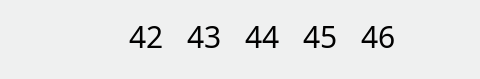42   43   44   45   46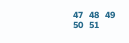47   48   49   50   51